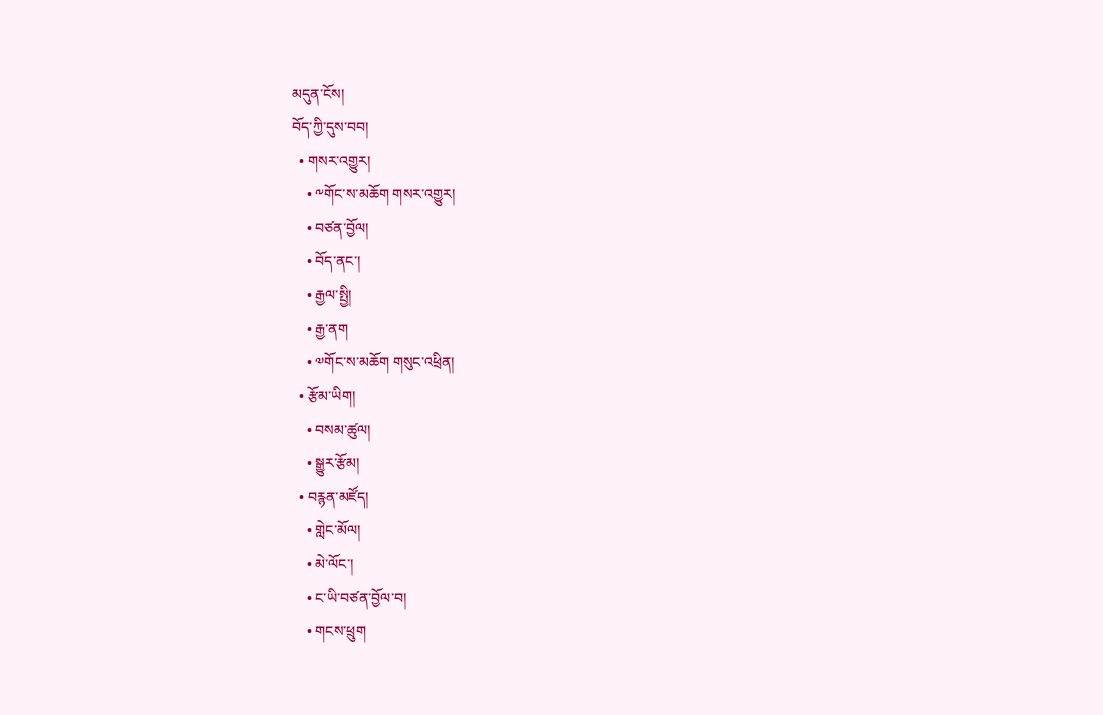མདུན་ངོས།
བོད་ཀྱི་དུས་བབ།
  • གསར་འགྱུར།
    • ༸གོང་ས་མཆོག གསར་འགྱུར།
    • བཙན་བྱོལ།
    • བོད་ནང་།
    • རྒྱལ་སྤྱི།
    • རྒྱ་ནག
    • ༧གོང་ས་མཆོག གསུང་འཕྲིན།
  • རྩོམ་ཡིག།
    • བསམ་ཚུལ།
    • སྒྱུར་རྩོམ།
  • བརྙན་མཛོད།
    • གླེང་མོལ།
    • མེ་ལོང་།
    • ང་ཡི་བཙན་བྱོལ་བ།
    • གངས་ཕྲུག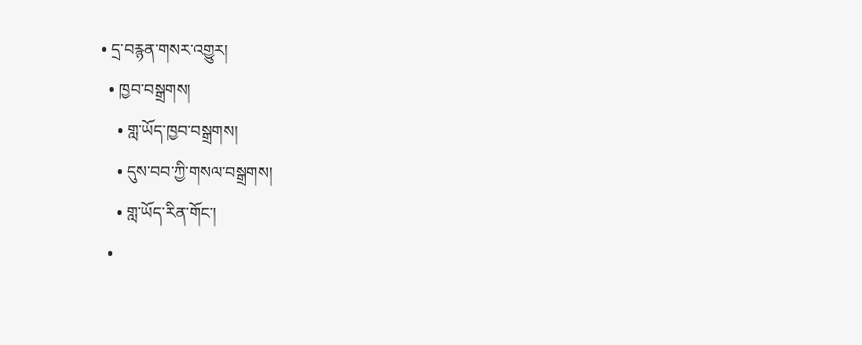• དྲ་བརྙན་གསར་འགྱུར།
  • ཁྱབ་བསྒྲགས།
    • གླ་ཡོད་ཁྱབ་བསྒྲགས།
    • དུས་བབ་ཀྱི་གསལ་བསྒྲགས།
    • གླ་ཡོད་རིན་གོང་།
  •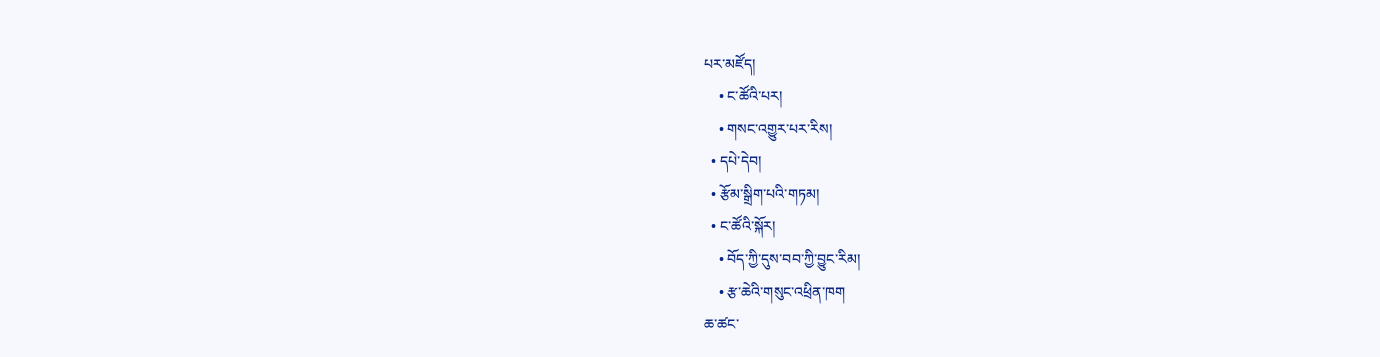པར་མཛོད།
    • ང་ཚོའི་པར།
    • གསང་འགྱུར་པར་རིས།
  • དཔེ་དེབ།
  • རྩོམ་སྒྲིག་པའི་གཏམ།
  • ང་ཚོའི་སྐོར།
    • བོད་ཀྱི་དུས་བབ་ཀྱི་བྱུང་རིམ།
    • རྩ་ཆེའི་གསུང་འཕྲིན་ཁག
ཆ་ཚང་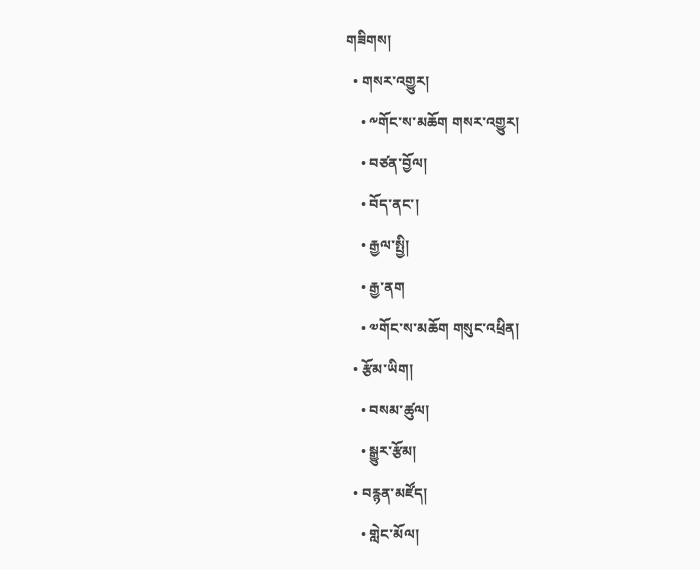གཟིགས།
  • གསར་འགྱུར།
    • ༸གོང་ས་མཆོག གསར་འགྱུར།
    • བཙན་བྱོལ།
    • བོད་ནང་།
    • རྒྱལ་སྤྱི།
    • རྒྱ་ནག
    • ༧གོང་ས་མཆོག གསུང་འཕྲིན།
  • རྩོམ་ཡིག།
    • བསམ་ཚུལ།
    • སྒྱུར་རྩོམ།
  • བརྙན་མཛོད།
    • གླེང་མོལ།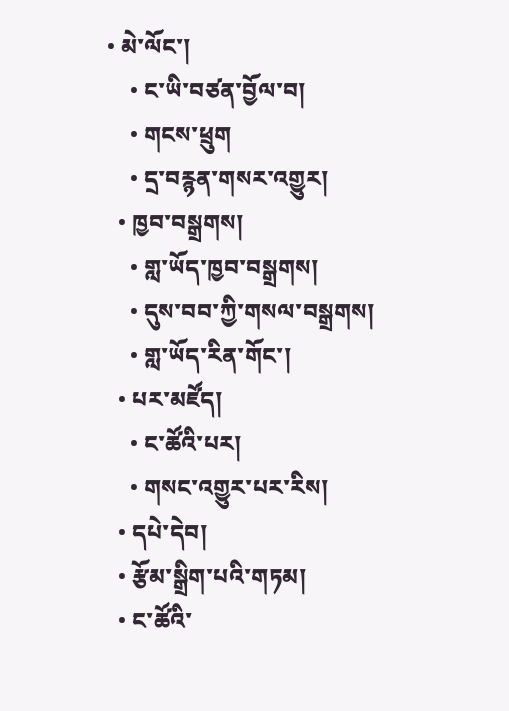• མེ་ལོང་།
    • ང་ཡི་བཙན་བྱོལ་བ།
    • གངས་ཕྲུག
    • དྲ་བརྙན་གསར་འགྱུར།
  • ཁྱབ་བསྒྲགས།
    • གླ་ཡོད་ཁྱབ་བསྒྲགས།
    • དུས་བབ་ཀྱི་གསལ་བསྒྲགས།
    • གླ་ཡོད་རིན་གོང་།
  • པར་མཛོད།
    • ང་ཚོའི་པར།
    • གསང་འགྱུར་པར་རིས།
  • དཔེ་དེབ།
  • རྩོམ་སྒྲིག་པའི་གཏམ།
  • ང་ཚོའི་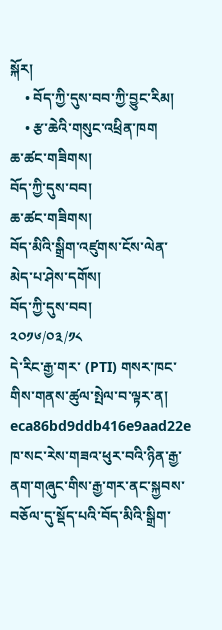སྐོར།
    • བོད་ཀྱི་དུས་བབ་ཀྱི་བྱུང་རིམ།
    • རྩ་ཆེའི་གསུང་འཕྲིན་ཁག
ཆ་ཚང་གཟིགས།
བོད་ཀྱི་དུས་བབ།
ཆ་ཚང་གཟིགས།
བོད་མིའི་སྒྲིག་འཛུགས་ངོས་ལེན་མེད་པ་ཤེས་དགོས།
བོད་ཀྱི་དུས་བབ།
༢༠༡༦/༠༣/༡༨
དེ་རིང་རྒྱ་གར་ (PTI) གསར་ཁང་གིས་གནས་ཚུལ་སྤེལ་བ་ལྟར་ན།
eca86bd9ddb416e9aad22e ཁ་སང་རེས་གཟའ་ཕུར་བའི་ཉིན་རྒྱ་ནག་གཞུང་གིས་རྒྱ་གར་ནང་སྐྱབས་བཅོལ་དུ་སྡོད་པའི་བོད་མིའི་སྒྲིག་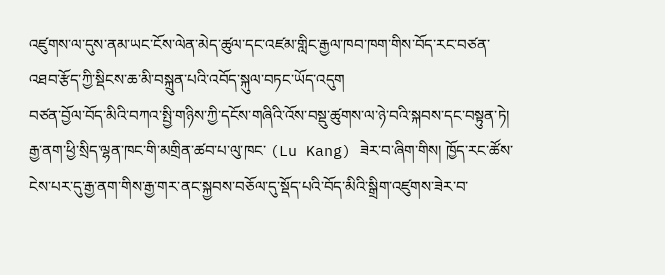འཛུགས་ལ་དུས་ནམ་ཡང་ངོས་ལེན་མེད་ཚུལ་དང་འཛམ་གླིང་རྒྱལ་ཁབ་ཁག་གིས་བོད་རང་བཙན་འཐབ་རྩོད་ཀྱི་སྡིངས་ཆ་མི་བསྐྲུན་པའི་འབོད་སྐུལ་བཏང་ཡོད་འདུག
བཙན་བྱོལ་བོད་མིའི་བཀའ་སྤྱི་གཉིས་ཀྱི་དངོས་གཞིའི་འོས་བསྡུ་ཚུགས་ལ་ཉེ་བའི་སྐབས་དང་བསྟུན་ཏེ། རྒྱ་ནག་ཕྱི་སྲིད་ལྷན་ཁང་གི་མགྲིན་ཚབ་པ་ལུ་ཁང་ (Lu Kang) ཟེར་བ་ཞིག་གིས། ཁྱོད་རང་ཚོས་ངེས་པར་དུ་རྒྱ་ནག་གིས་རྒྱ་གར་ནང་སྐྱབས་བཅོལ་དུ་སྡོད་པའི་བོད་མིའི་སྒྲིག་འཛུགས་ཟེར་བ་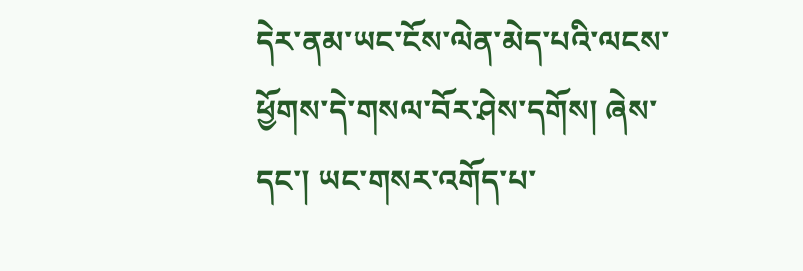དེར་ནམ་ཡང་ངོས་ལེན་མེད་པའི་ལངས་ཕྱོགས་དེ་གསལ་བོར་ཤེས་དགོས། ཞེས་དང་། ཡང་གསར་འགོད་པ་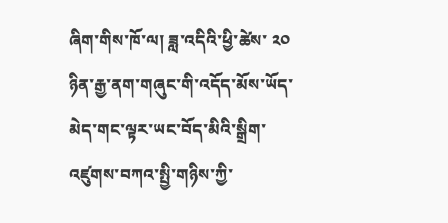ཞིག་གིས་ཁོ་ལ། ཟླ་འདིའི་ཕྱི་ཚེས་ ༢༠ ཉིན་རྒྱ་ནག་གཞུང་གི་འདོད་མོས་ཡོད་མེད་གང་ལྟར་ཡང་བོད་མིའི་སྒྲིག་འཛུགས་བཀའ་སྤྱི་གཉིས་ཀྱི་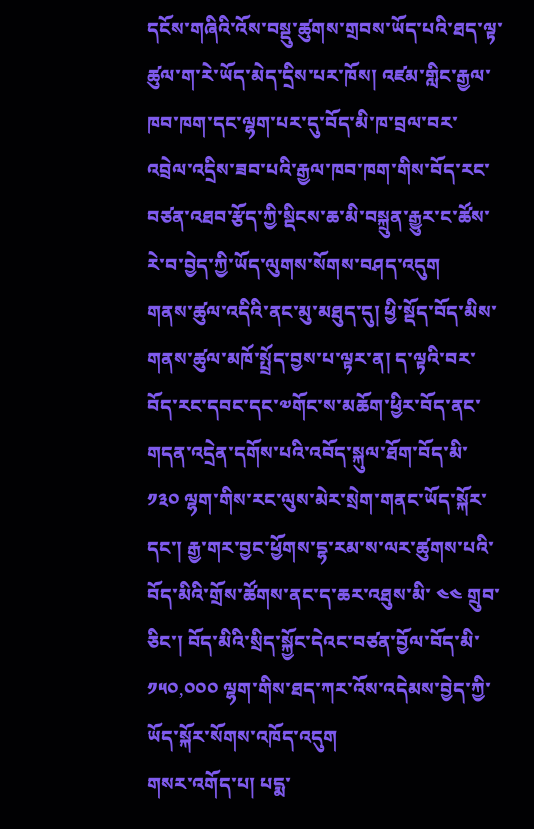དངོས་གཞིའི་འོས་བསྡུ་ཚུགས་གྲབས་ཡོད་པའི་ཐད་ལྟ་ཚུལ་ག་རེ་ཡོད་མེད་དྲིས་པར་ཁོས། འཛམ་གླིང་རྒྱལ་ཁབ་ཁག་དང་ལྷག་པར་དུ་བོད་མི་ཁ་བྲལ་བར་འབྲེལ་འདྲིས་ཟབ་པའི་རྒྱལ་ཁབ་ཁག་གིས་བོད་རང་བཙན་འཐབ་རྩོད་ཀྱི་སྡིངས་ཆ་མི་བསྐྲུན་རྒྱུར་ང་ཚོས་རེ་བ་བྱེད་ཀྱི་ཡོད་ལུགས་སོགས་བཤད་འདུག
གནས་ཚུལ་འདིའི་ནང་མུ་མཐུད་དུ། ཕྱི་སྡོད་བོད་མིས་གནས་ཚུལ་མཁོ་སྤྲོད་བྱས་པ་ལྟར་ན། ད་ལྟའི་བར་བོད་རང་དབང་དང་༧གོང་ས་མཆོག་ཕྱིར་བོད་ནང་གདན་འདྲེན་དགོས་པའི་འབོད་སྐུལ་ཐོག་བོད་མི་ ༡༣༠ ལྷག་གིས་རང་ལུས་མེར་སྲེག་གནང་ཡོད་སྐོར་དང་། རྒྱ་གར་བྱང་ཕྱོགས་དྷ་རམ་ས་ལར་ཚུགས་པའི་བོད་མིའི་གྲོས་ཚོགས་ནང་ད་ཆར་འཐུས་མི་ ༤༤ གྲུབ་ཅིང་། བོད་མིའི་སྲིད་སྐྱོང་དེའང་བཙན་བྱོལ་བོད་མི་ ༡༥༠,༠༠༠ ལྷག་གིས་ཐད་ཀར་འོས་འདེམས་བྱེད་ཀྱི་ཡོད་སྐོར་སོགས་འཁོད་འདུག
གསར་འགོད་པ། པདྨ་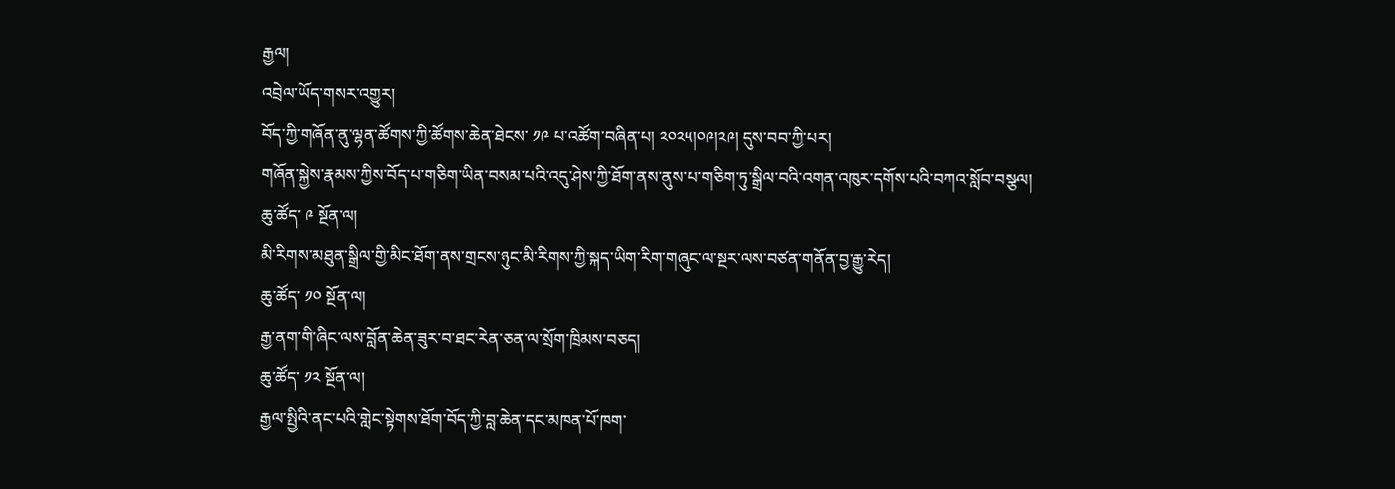རྒྱལ།
འབྲེལ་ཡོད་གསར་འགྱུར།
བོད་ཀྱི་གཞོན་ནུ་ལྷན་ཚོགས་ཀྱི་ཚོགས་ཆེན་ཐེངས་ ༡༩ པ་འཚོག་བཞིན་པ། ༢༠༢༥།༠༩།༢༩། དུས་བབ་ཀྱི་པར།
གཞོན་སྐྱེས་རྣམས་ཀྱིས་བོད་པ་གཅིག་ཡིན་བསམ་པའི་འདུ་ཤེས་ཀྱི་ཐོག་ནས་ནུས་པ་གཅིག་ཏུ་སྒྲིལ་བའི་འགན་འཁུར་དགོས་པའི་བཀའ་སློབ་བསྩལ།
ཆུ་ཚོད་ ༩ སྔོན་ལ།
མི་རིགས་མཐུན་སྒྲིལ་གྱི་མིང་ཐོག་ནས་གྲངས་ཉུང་མི་རིགས་ཀྱི་སྐད་ཡིག་རིག་གཞུང་ལ་སྔར་ལས་བཙན་གནོན་བྱ་རྒྱུ་རེད།
ཆུ་ཚོད་ ༡༠ སྔོན་ལ།
རྒྱ་ནག་གི་ཞིང་ལས་བློན་ཆེན་ཟུར་བ་ཐང་རེན་ཅན་ལ་སྲོག་ཁྲིམས་བཅད།
ཆུ་ཚོད་ ༡༢ སྔོན་ལ།
རྒྱལ་སྤྱིའི་ནང་པའི་གླེང་སྟེགས་ཐོག་བོད་ཀྱི་བླ་ཆེན་དང་མཁན་པོ་ཁག་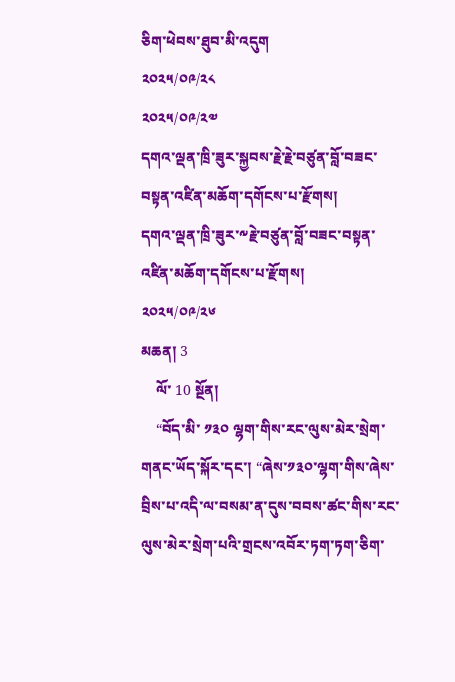ཅིག་ཕེབས་ཐུབ་མི་འདུག
༢༠༢༥/༠༩/༢༨
༢༠༢༥/༠༩/༢༧
དགའ་ལྡན་ཁྲི་ཟུར་སྐྱབས་རྗེ་རྗེ་བཙུན་བློ་བཟང་བསྟན་འཛིན་མཆོག་དགོངས་པ་རྫོགས།
དགའ་ལྡན་ཁྲི་ཟུར་༸རྗེ་བཙུན་བློ་བཟང་བསྟན་འཛིན་མཆོག་དགོངས་པ་རྫོགས།
༢༠༢༥/༠༩/༢༦
མཆན། 3
    ལོ་ 10 སྔོན།
    “བོད་མི་ ༡༣༠ ལྷག་གིས་རང་ལུས་མེར་སྲེག་གནང་ཡོད་སྐོར་དང་། “ཞེས་༡༣༠་ལྷག་གིས་ཞེས་བྲིས་པ་འདི་ལ་བསམ་ན་དུས་བབས་ཚང་གིས་རང་ལུས་མེར་སྲེག་པའི་གྲངས་འབོར་ཏག་ཏག་ཅིག་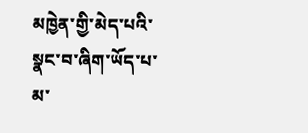མཁྱེན་གྱི་མེད་པའི་སྣང་བ་ཞིག་ཡོད་པ་མ་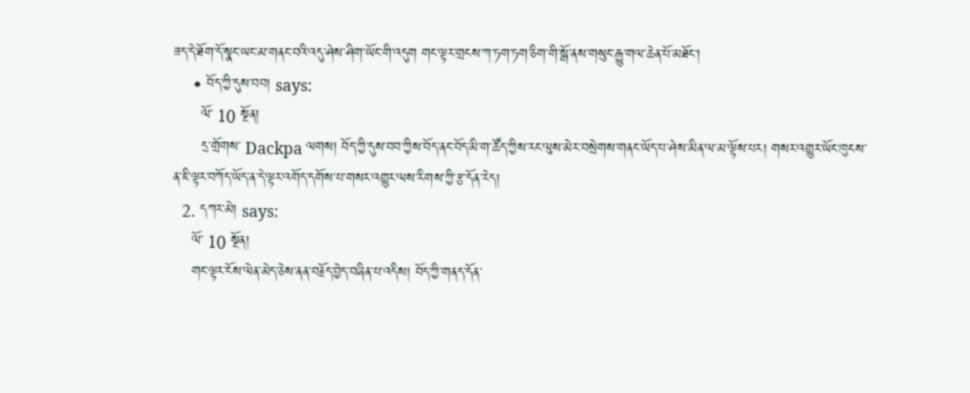ཟད་དེ་ཐོག་དོ་སྣང་ཡང་མ་གནང་བའི་འདུ་ཤེས་ཤིག་ཡོང་གི་འདུག གང་ལྟར་གྲངས་ཀ་ཏག་ཏག་ཅིག་གི་སྒོ་ནས་གསུང་རྒྱུ་གལ་ཆེན་པོ་མཐོང་།
    • བོད་ཀྱི་དུས་བབ། says:
      ལོ་ 10 སྔོན།
      དྲ་གྲོགས་ Dackpa ལགས། བོད་ཀྱི་དུས་བབ་ཀྱིས་བོད་ནང་བོད་མི་ག་ཚོད་ཀྱིས་རང་ལུས་མེར་བསྲེགས་གནང་ཡོད་པ་ཤེས་མིན་ལ་མ་ལྟོས་པར། གསར་འགྱུར་ཡོང་ཁུངས་ན་ཇི་ལྟར་བཀོད་ཡོད་ན་དེ་ལྟར་འགོད་དགོས་པ་གསར་འགྱུར་ལས་རིགས་ཀྱི་རྩ་དོན་རེད།
  2. དཀར་མེ། says:
    ལོ་ 10 སྔོན།
    གང་ལྟར་ངོས་ལེན་མེད་ཅེས་ནན་བརྗོད་བྱེད་བཞིན་པ་འདིས། བོད་ཀྱི་གནད་དོན་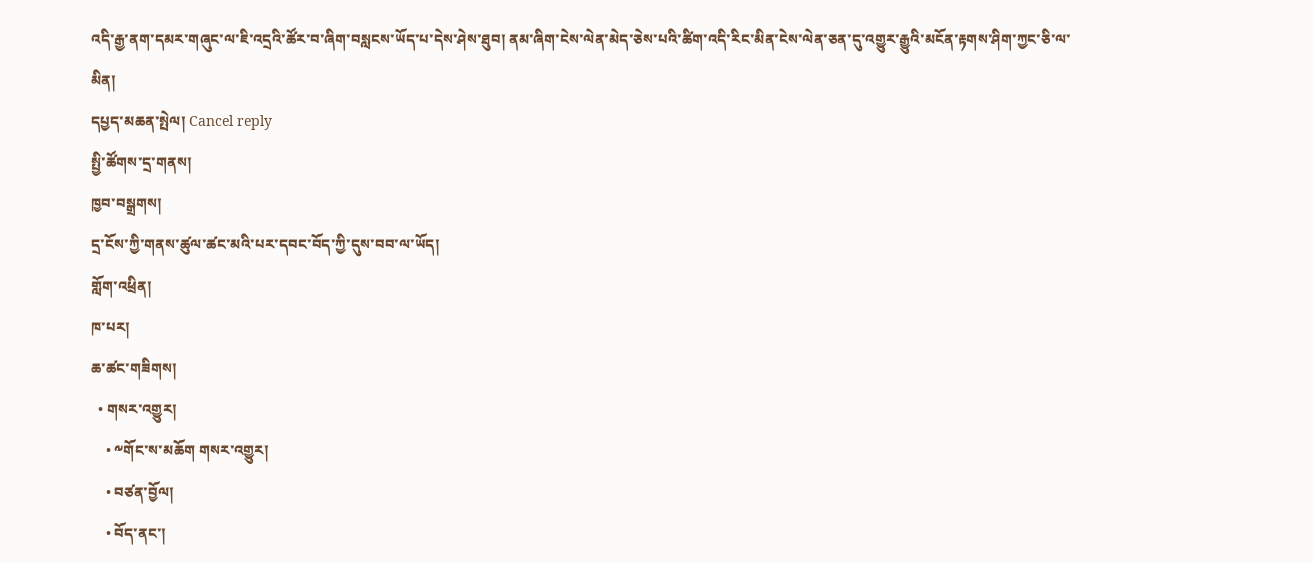འདི་རྒྱ་ནག་དམར་གཞུང་ལ་ཇི་འདྲའི་ཚོར་བ་ཞིག་བསླངས་ཡོད་པ་དེས་ཤེས་ཐུབ། ནམ་ཞིག་ངེས་ལེན་མེད་ཅེས་པའི་ཚིག་འདི་རིང་མིན་ངེས་ལེན་ཅན་དུ་འགྱུར་རྒྱུའི་མངོན་རྟགས་ཤིག་ཀྱང་ཅི་ལ་མིན།
དཔྱད་མཆན་སྤེལ། Cancel reply
སྤྱི་ཚོགས་དྲ་གནས།
ཁྱབ་བསྒྲགས།
དྲ་ངོས་ཀྱི་གནས་ཚུལ་ཚང་མའི་པར་དབང་བོད་ཀྱི་དུས་བབ་ལ་ཡོད།
གློག་འཕྲིན།
ཁ་པར།
ཆ་ཚང་གཟིགས།
  • གསར་འགྱུར།
    • ༸གོང་ས་མཆོག གསར་འགྱུར།
    • བཙན་བྱོལ།
    • བོད་ནང་།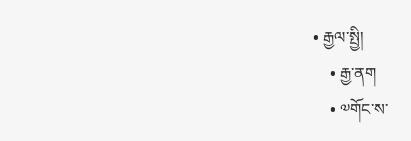• རྒྱལ་སྤྱི།
    • རྒྱ་ནག
    • ༧གོང་ས་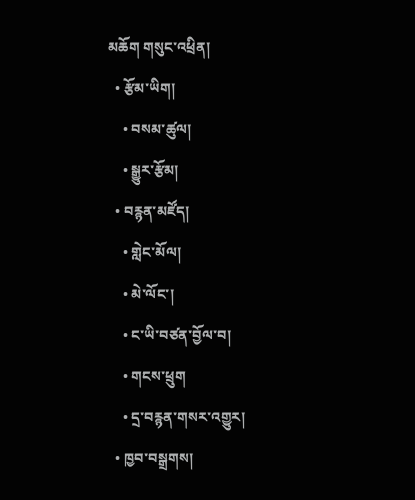མཆོག གསུང་འཕྲིན།
  • རྩོམ་ཡིག།
    • བསམ་ཚུལ།
    • སྒྱུར་རྩོམ།
  • བརྙན་མཛོད།
    • གླེང་མོལ།
    • མེ་ལོང་།
    • ང་ཡི་བཙན་བྱོལ་བ།
    • གངས་ཕྲུག
    • དྲ་བརྙན་གསར་འགྱུར།
  • ཁྱབ་བསྒྲགས།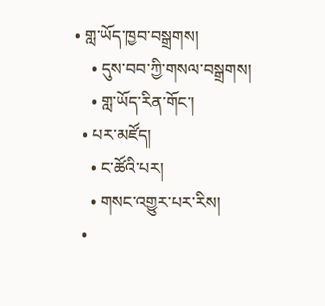• གླ་ཡོད་ཁྱབ་བསྒྲགས།
    • དུས་བབ་ཀྱི་གསལ་བསྒྲགས།
    • གླ་ཡོད་རིན་གོང་།
  • པར་མཛོད།
    • ང་ཚོའི་པར།
    • གསང་འགྱུར་པར་རིས།
  •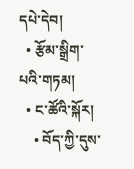དཔེ་དེབ།
  • རྩོམ་སྒྲིག་པའི་གཏམ།
  • ང་ཚོའི་སྐོར།
    • བོད་ཀྱི་དུས་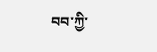བབ་ཀྱི་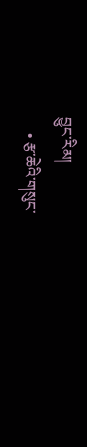བྱུང་རིམ།
    • རྩ་ཆེའི་གསུང་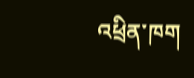འཕྲིན་ཁག